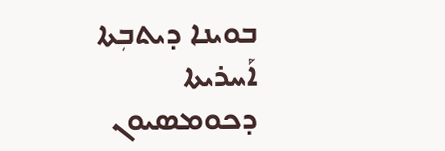ܒܘܝܢܐ ܕܝܬܒܼܬܐ ܐܰܚܪܝܬܐ ܕܟܘܡܣܝܘܢ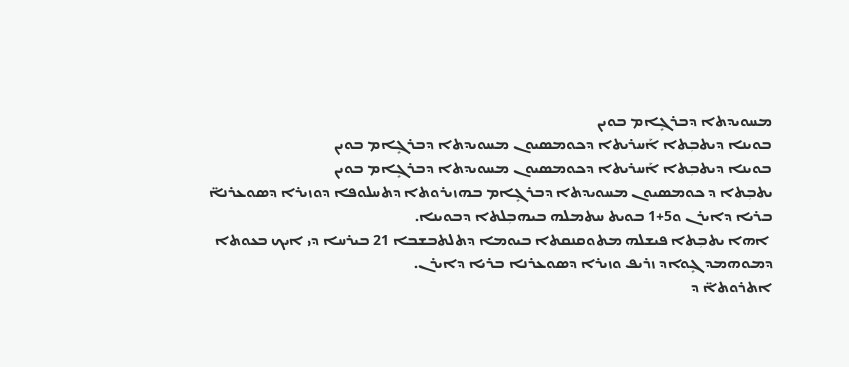ܡܚܘܝܕܬܐ ܕܒܪܓܻܐܡ ܒܘܝܢ
ܒܘܝܢܐ ܕܝܬܒܼܬܐ ܐܰܚܪܝܬܐ ܕܟܘܡܣܝܘܢ ܡܚܘܝܕܬܐ ܕܒܪܓܻܐܡ ܒܘܝܢ
ܒܘܝܢܐ ܕܝܬܒܼܬܐ ܐܰܚܪܝܬܐ ܕܟܘܡܣܝܘܢ ܡܚܘܝܕܬܐ ܕܒܪܓܻܐܡ ܒܘܝܢ
ܝܬܒܼܬܐ ܕ ܟܘܡܣܝܘܢ ܡܚܘܝܕܬܐ ܕܒܪܓܻܐܡ ܒܗܙܝܪܘܬܐ ܕܬܚܠܘܦܐ ܕܘܙܝܪܐ ܕܣܘܥܪܢܐ̈ ܒܪܝܐ ܕܐܝܪܢ ܘ5+1 ܒܘܝܬ ܚܬܡܠܗ ܒܝܗܒܼܠܬܐ ܕܒܘܝܢܐ.
 ܐܗܐ ܝܬܒܼܬܐ ܦܝܫܠܗ ܡܬܘܩܢܩܬܐ ܒܝܘܡܐ ܕܬܠܬܒܫܒܐ 21 ܒܝܪܚܐ ܕܝ ܐܝܟ ܒܥܘܬܐ ܕܡܘܗܡܕ ܓܻܘܐܕ ܙܪܝܦ ܘܙܝܪܐ ܕܣܘܥܪܢܐ ܒܪܝܐ ܕܐܝܪܢ.
ܐܬܪܘܬܐ̈ ܕ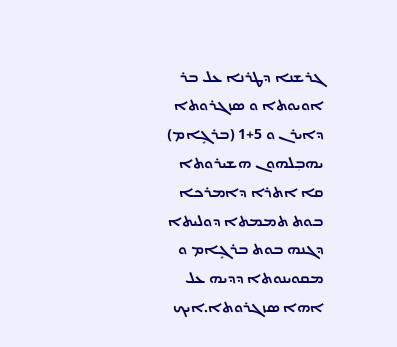ܓܪܫܢܐ ܕܛܪܢܐ ܥܠ ܒܪ ܐܘܝܘܬܐ ܘ ܣܙܓܪܘܬܐ ܕܐܝܪܢ ܘ 5+1 (ܒܪܓܻܐܡ) ܝܗܒܼܠܗܘܢ ܗܫܝܪܘܬܐ ܩܐ ܐܬܪܐ ܕܐܡܪܟܐ ܒܘܬ ܬܡܡܬܐ ܕܘܠܝܬܐ ܕܓܢܗ ܒܘܬ ܒܪܓܻܐܡ ܘ ܡܩܘܝܢܘܬܐ ܕܕܝܗ ܥܠ ܐܗܐ ܣܙܓܪܘܬܐ.ܐܝܟ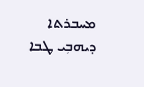ܡܚܒܪܬܐ ܕܝܗܒܼܝ ܛܒܐ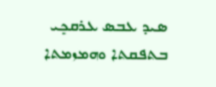ܣܝܕ ܥܒܣ ܥܪܩܟܻܝ ܒܬܦܩܬܐ ܘܗܡܙܡܬܐ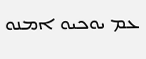ܥܡ ܝܘܟܝܘ ܐܡܢܘ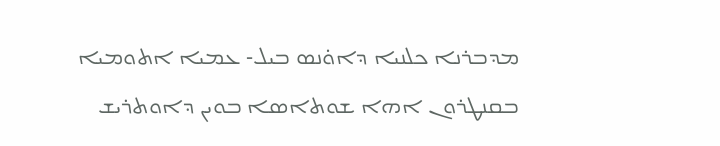ܡܕܒܪܢܐ ܟܠܢܝܐ ܕܐܘ̇ܢܣ ܒܝܠ- ܥܡܝܐ ܐܬܘܡܝܐ  ܒܩܢܛܪܘܢ ܐܗܐ ܫܘܬܐܣܐ ܒܘܝܢ ܕܐܘܬܪܝܫ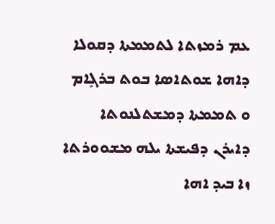ܥܡ ܪܡܙܬܐ ܠܬܡܡܬܐ ܕܩܘܠܐ ܕܐܗܐ ܫܘܬܐܣܐ ܒܘܬ ܒܪܓܻܐܡ  ܘ ܬܡܡܬܐ ܕܡܫܬܠܢܘܬܐ ܕܐܝܪܢ ܕܦܝܫܬܐ ܝܠܗ ܡܫܘܘܪܬܐ ܙܐ ܒܝܕ ܐܗܐ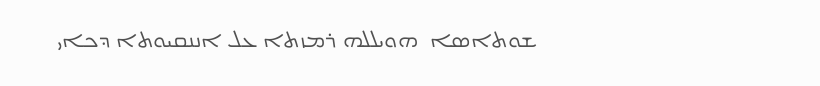ܫܘܬܐܣܐ  ܗܘܝܠܠܗ ܪܡܙܬܐ ܥܠ ܐܢܢܩܝܘܬܐ ܕܟܐܝ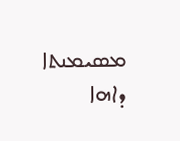ܡܣܝܡܢܬܐ ܕܐܗܐ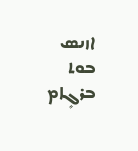ܐܙܢܣ ܒܘܬ ܒܪܓܻܐܡ